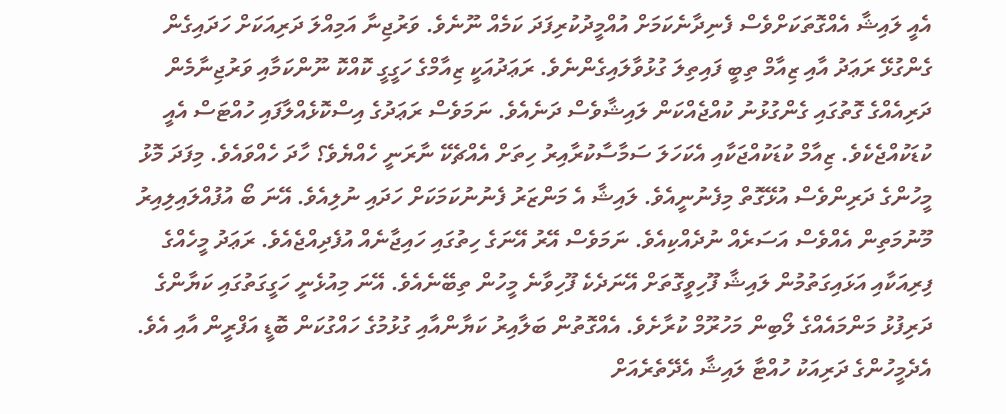އެއީ ލައިޝާ އެއްގޮތަކަށްވެސް ފެނިދާނެކަމަށް އުއްމީދުކުރިފަދަ ކަމެއް ނޫނެވެ. ވަރުޖިނާ އަމިއްލަ ދަރިއަކަށް ހަދައިގެން ގެންގުޅޭ ރަޢަދު އާއި ޒިއާމް ތިބީ ފައިތިލަ ގުޅުވާލައިގެންނެވެ. ރަޢަދުއަކީ ޒިއާމްގެ ހަގީގީ ކޮއްކޮ ނޫންކަމާއި ވަރުޖިނާމެން ދަރިއެއްގެ ގޮތުގައި ގެންގުޅުނު ކުއްޖެއްކަން ލައިޝާވެސް ދަނެއެވެ. ނަމަވެސް ރަޢަދުގެ އިސްކޮޅެއްލާފައި ހުއްޓަސް އެއީ ކުޑަކުއްޖެކެވެ. ޒިއާމް ކުޑަކުއްޖަކާއި އެކަހަލަ ސަމާސާކުރާއިރު ހިތަށް އެއްޗެކޭ ނާރަނީ ހެއްޔެވެ؟ ހާދަ ހެއްވައެވެ. މިފަދަ މޮޅު މީހުންގެ ދަރިންވެސް އުޅޭގޮތް މިފެނުނީއެވެ. ލައިޝާ އެ މަންޒަރު ފެނުނުކަމަކަށް ހަދައި ނުލިއެވެ. އޭނަ ބޯ އުފުއްލައިލިއިރު މޫނުމަތިން އެއްވެސް އަސަރެއް ނުދެއްކިއެވެ. ނަމަވެސް އޭރު އޭނަގެ ހިތުގައި ހައިޖާނެއް އުފެދިއްޖެއެވެ. ރަޢަދު މީހެއްގެ ފިރިއަކާއި އަޅައިގަތުމުން ލައިޝާ ފޫހިވީގޮތަށް އޭނަދެކެ ފޫހިވާނެ މީހުން ތިބޭނެއެވެ. އޭނަ މިއުޅެނީ ހަގީގަތުގައި ކަޔާންގެ ދަރިފުޅު މަންމައެއްގެ ލޯބިން މަހުރޫމް ކުރާށެވެ. އެއްގޮތުން ބަލާއިރު ކަޔާންއާއި ގުޅުމުގެ ހައްގުކަން ބޮޑީ އަފްރީން އާއި އެވެ. އެދެމީހުންގެ ދަރިއަކު ހުއްޓާ ލައިޝާ އެދޭތެރެއަށް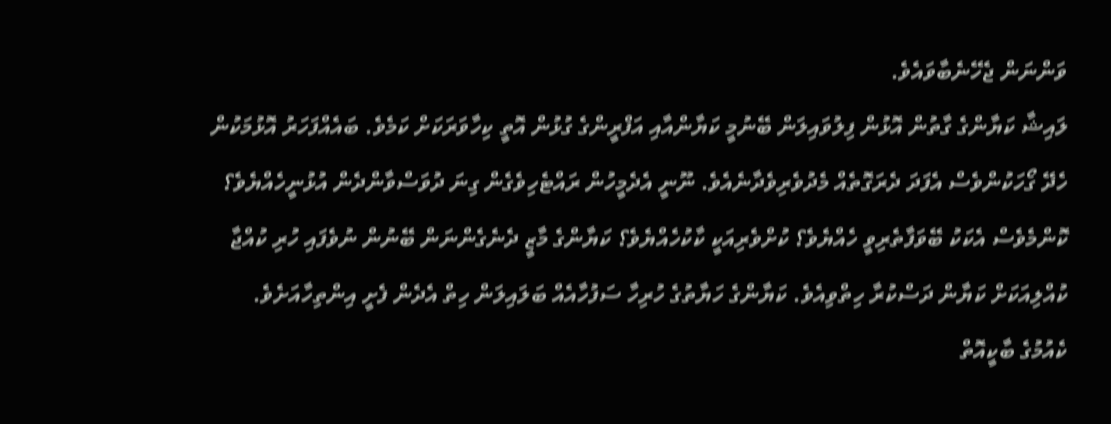ވަންނަން ޖެހޭނެބާވައެވެ.
ލައިޝާ ކަޔާންގެ ގާތުން އޮޅުން ފިލުވައިލަން ބޭނުމީ ކަޔާންއާއި އަފްރީންގެ ގުޅުން އޮތީ ކިހާވަރަކަށް ކަމެވެ. ބައެއްފަހަރު އޮޅުމަކުން ހެދޭ ގޯހަކުންވެސް އެފަދަ ދެރަގޮތެއް މެދުވެރިވެދާނެއެވެ. ނޫނީ އެދެމީހުން ރައްޓެހިވެގެން ގިނަ ދުވަސްވާންދެން އުޅުނީހެއްޔެވެ؟ ކޮންމެވެސް އެކަކު ބޭވަފާތެރިވީ ހެއްޔެވެ؟ ކުށްވެރިއަކީ ކާކުހެއްޔެވެ؟ ކަޔާންގެ މާޒީ ދެނެގެންނަން ބޭނުން ނުވެފައި ހުރި ކުއްޖާ ކުއްލިއަކަށް ކަޔާން ދަސްކުރާ ހިތްވިއެވެ. ކަޔާންގެ ހަޔާތުގެ ހުރިހާ ސަފުހާއެއް ބަލައިލަން ހިތް އެދެން ފެށީ އިންތިހާއަށެވެ.
ކެއުމުގެ ބާކީއޮތް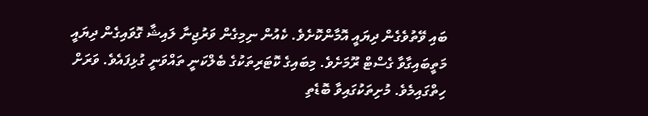ބައި ވޭތުވެގެން ދިޔައީ އޮމާންކޮށެވެ. ކެއުން ނިމިގެން ވަރުޖިނާ ލައިޝާ ގޮވައިގެން ދިޔައީ މަތީބައިގާވާ ގެސްޓް ރޫމަށެވެ. މިބައިގެ ކޮޓަރިތަކުގެ ބެލްކަނީ ތައްވަނީ ގުޅިފައެވެ. ވަރަށް ހިތްގައިމެވެ. މުށިތަކުގައިވާ ބޮޑެތި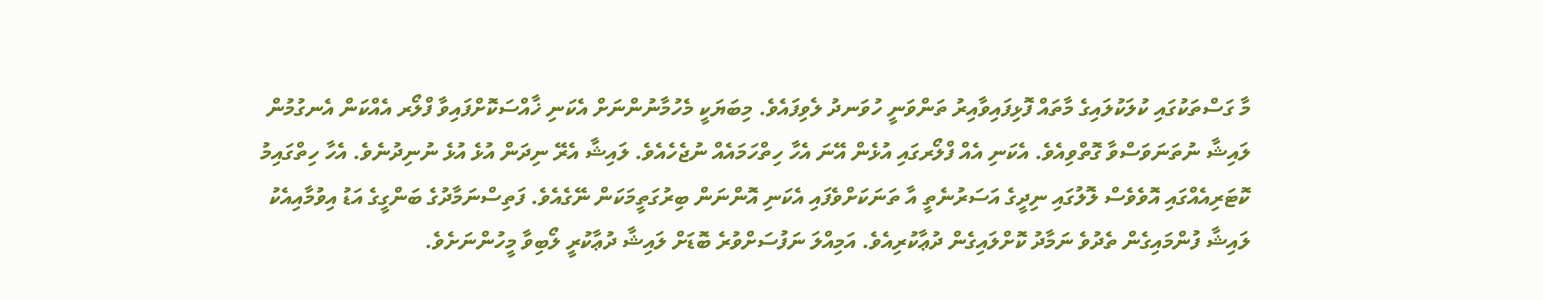މާ ގަސްތަކުގައި ކުލަކުލައިގެ މާތައް ފޮޅިފައިވާއިރު ތަންވަނީ ހުވަނދު ލެވިފައެވެ. މިބަޔަކީ މެހުމާނުންނަށް އެކަނި ޚާއްސަކޮށްފައިވާ ފްލޯރ އެއްކަން އެނގުމުން ލައިޝާ ނުތަނަވަސްވާ ގޮތްވިއެވެ. އެކަނި އެއް ފްލޯރގައި އުޅެން އޭނަ އެހާ ހިތްހަމައެއް ނުޖެހެއެވެ. ލައިޝާ އެރޭ ނިދަން އުޅެ އުޅެ ނުނިދުނެވެ. އެހާ ހިތްގައިމު ކޮޓަރިއެއްގައި އޮވެވެސް ލޮލުގައި ނިދީގެ އަސަރުނެތީ އާ ތަނަކަށްވެފައި އެކަނި އޮންނަން ބިރުގަތީމަކަން ނޭގެއެވެ. ފަތިސްނަމާދުގެ ބަންގީގެ އަޑު އިވުމާއިއެކު ލައިޝާ ފުންމައިގެން ތެދުވެ ނަމާދު ކޮށްލައިގެން ދުޢާކުރިއެވެ. އަމިއްލަ ނަފުސަށްވުރެ ބޮޑަށް ލައިޝާ ދުޢާކުރީ ލޯބިވާ މީހުންނަށެވެ.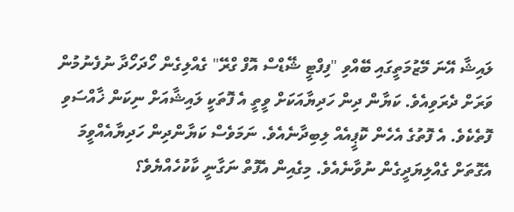ލައިޝާ އޭނަ މޭޒުމަތީގައި ބޭއްވި "ފިފްޓީ ޝޭޑްސް އޮފް ގްރޭ" ގެއްލިގެން ހޯދަހޯދާ ނުފެނުމުން ވަރަށް ދެރަވިއެވެ. ކަޔާން ދިން ހަދިޔާއަކަށް ވީތީ އެ ފޮތަކީ ލައިޝާއަށް ނިކަން ޚާއްސަވި ފޮތެކެވެ. އެ ފޮތުގެ އެހެން ކޮޕީއެއް ލިބިދާނެއެވެ. ނަމަވެސް ކަޔާންދިން ހަދިޔާއެއްވީމަ އެގޮތަށް ގެއްލިޔަދީގެން ނުވާނެއެވެ. މިގެއިން އެފޮތް ނަގާނީ ކާކުހެއްޔެވެ؟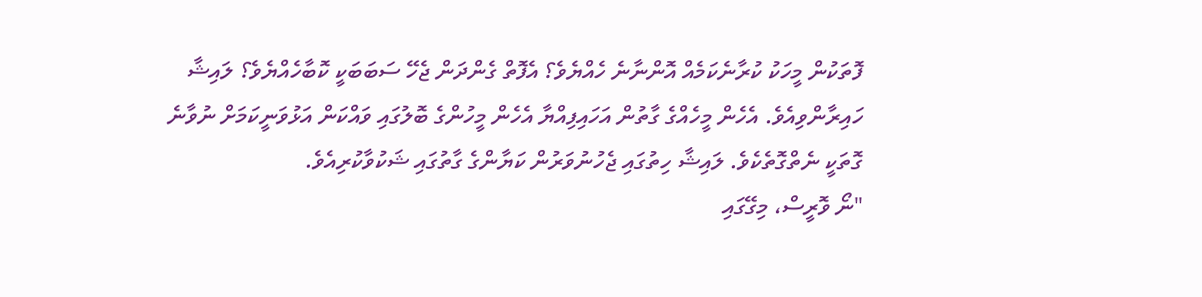ފޮތަކުން މީހަކު ކުރާނެކަމެއް އޮންނާނެ ހެއްޔެވެ؟ އެފޮތް ގެންދަން ޖެހޭ ސަބަބަކީ ކޮބާހެއްޔެވެ؟ ލައިޝާ ހައިރާންވިއެވެ. އެހެން މީހެއްގެ ގާތުން އަހައިފިއްޔާ އެހެން މީހުންގެ ބޮލުގައި ވައްކަން އަޅުވަނީކަމަށް ނުވާނެ ގޮތަކީ ނެތްގޮތެކެވެ. ލައިޝާ ހިތުގައި ޖެހުނުވަރުން ކަޔާންގެ ގާތުގައި ޝަކުވާކުރިއެވެ.
"ނޯ ވޮރީސް، މިގޭގައި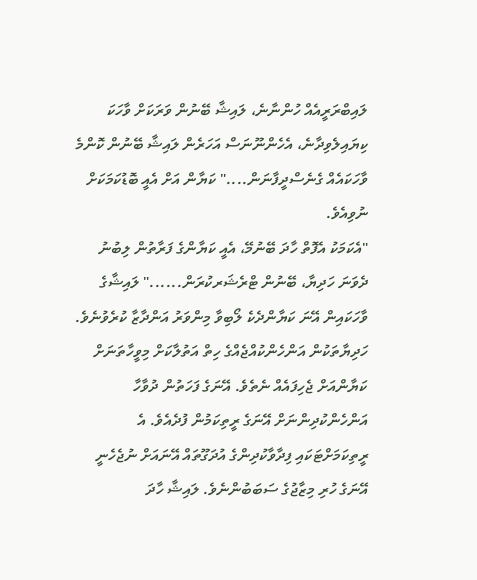ލައިބްރަރީއެއް ހުންނާނެ، ލައިޝާ ބޭނުން ވަރަކަށް ވާހަކަ ކިޔައިލެވިދާނެ، އެހެންނޫނަސް އަހަރެން ލައިޝާ ބޭނުން ކޮންމެ ވާހަކައެއް ގެނެސްދީފާނަން...." ކަޔާން އަށް އެއީ ބޮޑުކަމަކަށް ނުވިއެވެ.
"އެކަމަކު އެފޮތް ހާދަ ބޭނުމޭ، އެއީ ކަޔާންގެ ފަރާތުން ލިބުނު ދެވަނަ ހަދިޔާ، ބޭނުން ޓްރެޝަރކުރަން......" ލައިޝާގެ ވާހަކައިން އޭނަ ކަޔާންދެކެ ލޯބިވާ މިންވަރު އަންދާޒާ ކުރެވުނެވެ. ހަދިޔާތަކުން އަންހެންކުއްޖެއްގެ ހިތް އަތުލާކަށް މިވީހާތަނަށް ކަޔާންއަށް ޖެހިފައެއް ނެތެވެ. އޭނަގެ ފަހަތުން ދުވާހާ އަންހެންކުދިންނަށް އޭނަގެ ރީތިކަމުން ފުދެއެވެ. އެ ރީތިކަމަށްޓަކައި ފިދާވާކުދިންގެ އުދަގޫތައް އޭނައަށް ނުޖެހެނީ އޭނަގެ ހުރި މިޒާޖުގެ ސަބަބުންނެވެ. ލައިޝާ ހާދަ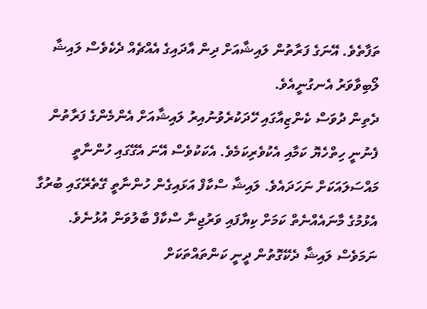ތަފާތެވެ. އޭނަގެ ފަރާތުން ލައިޝާއަށް ދިން އާދައިގެ އެއްޗެއް ދެކެވެސް ލައިޝާ ލޯބިވާވަރު އެނގުނީއެވެ.
ދެތިން ދުވަސް ކެންޒިއާގައި ހޭދަކުރެވުނުއިރު ލައިޝާއަށް އެންމެންގެ ފަރާތުން ފެނުނީ ހިތްހެޔޮ ކަމާއި އެކުވެރިކަމެވެ. އެކަކުވެސް އޭނަ އެގޭގައި ހުންނާތީ މައްސަލައަކަށް ނަހަދައެވެ. ލައިޝާ ސްކާފް އަޅައިގެން ހުންނާތީ ގޭތެރޭގައި ބުރުގާ އެޅުމުގެ މާނައެއްނެތް ކަމަށް ކިޔާފައި ވަރުޖިނާ ސްކާފް ބާލުވަން އުޅުނެވެ. ނަމަވެސް ލައިޝާ ދެކޭގޮތުން ދީނީ ކަންތައްތަކަށް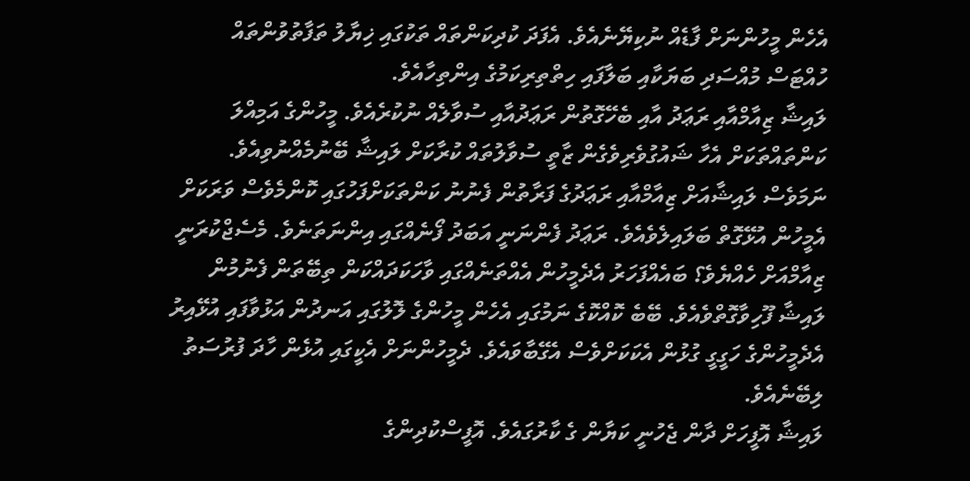އެހެން މީހުންނަށް ފާޑެއް ނުކިޔޭނެއެވެ. އެފަދަ ކުދިކަންތައް ތަކުގައި ޚިޔާލު ތަފާތުވުންތައް ހުއްޓަސް މުއްސަދި ބަޔަކާއި ބަލާފައި ހިތްތިރިކަމުގެ އިންތިހާއެވެ.
ލައިޝާ ޒިއާމްއާއި ރަޢަދު އާއި ބެހޭގޮތުން ރަޢަދުއާއި ސުވާލެއް ނުކުރެއެވެ. މީހުންގެ އަމިއްލަ ކަންތައްތަކަށް އެހާ ޝައުގުވެރިވެގެން ޒާތީ ސުވާލުތައް ކުރާކަށް ލައިޝާ ބޭނުމެއްނުވިއެވެ. ނަމަވެސް ލައިޝާއަށް ޒިއާމްއާއި ރަޢަދުގެ ފަރާތުން ފެނުނު ކަންތަކަށްފަހުގައި ކޮންމެވެސް ވަރަކަށް އެމީހުން އުޅޭގޮތް ބަލައިލެވެއެވެ. ރަޢަދު ފެންނަނީ އަބަދު ފޯނެއްގައި އިންނަތަނެވެ. މެސެޖްކުރަނީ ޒިއާމްއަށް ހެއްޔެވެ؟ ބައެއްފަހަރު އެދެމީހުން އެއްތަނެއްގައި ވާހަކަދައްކަން ތިބޭތަން ފެނުމުން ލައިޝާ ފޫހިވާގޮތްވެއެވެ. ބޭބެ ކޮއްކޮގެ ނަމުގައި އެހެން މީހުންގެ ލޮލުގައި އަނދުން އަޅުވާފައި އުޅޭއިރު އެދެމީހުންގެ ހަގީގީ ގުޅުން އެކަކަށްވެސް އެގޭބާވައެވެ. ދެމީހުންނަށް އެކީގައި އުޅެން ހާދަ ފުރުސަތު ލިބޭނެއެވެ.
ލައިޝާ އޮފީހަށް ދާން ޖެހުނީ ކަޔާން ގެ ކާރުގައެވެ. އޮފީސްކުދިންގެ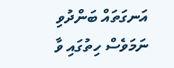އަނގަތައް ބަންދުވި ނަމަވެސް ހިތުގައި ވާ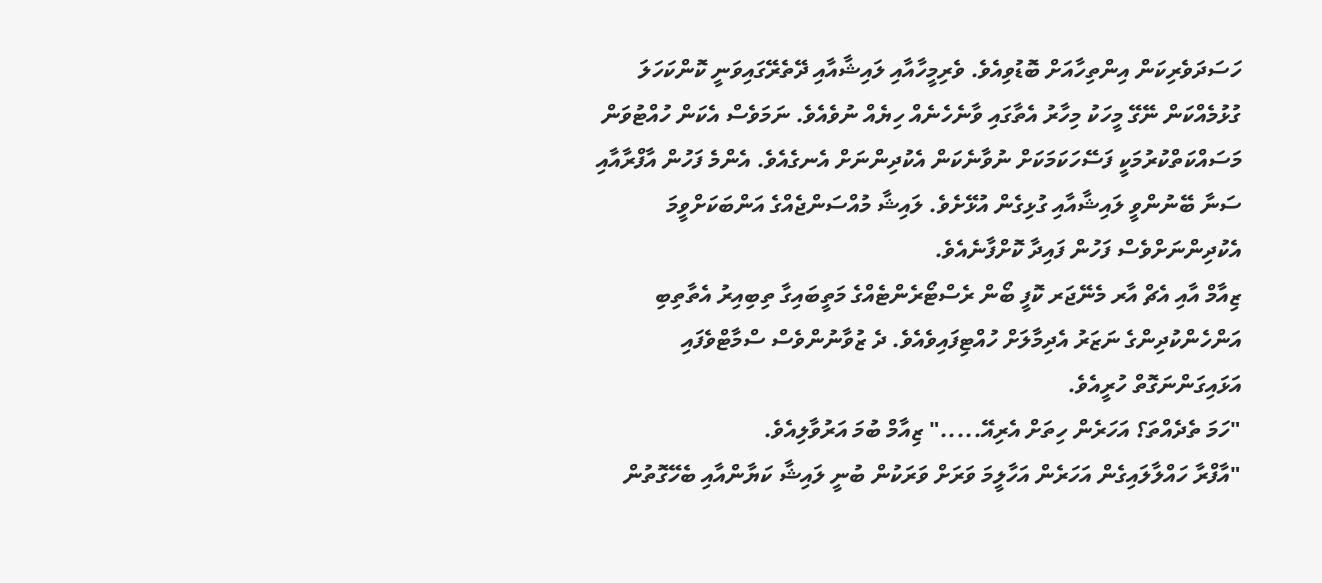ހަސަދަވެރިކަން އިންތިހާއަށް ބޮޑުވިއެވެ. ވެރިމީހާއާއި ލައިޝާއާއި ދޭތެރޭގައިވަނީ ކޮންކަހަލަ ގުޅުމެއްކަން ނޭގޭ މީހަކު މިހާރު އެތާގައި ވާނެހެނެއް ހިޔެއް ނުވެއެވެ. ނަމަވެސް އެކަން ހުއްޓުވަން މަސައްކަތްކުރުމަކީ ފަސޭހަކަމަކަށް ނުވާނެކަން އެކުދިންނަށް އެނގެއެވެ. އެންމެ ފަހުން އާފްރާއާއި ސަނާ ބޭނުންވީ ލައިޝާއާއި ގުޅިގެން އުޅޭށެވެ. ލައިޝާ މުއްސަންޖެއްގެ އަންބަކަށްވީމަ އެކުދިންނަށްވެސް ފަހުން ފައިދާ ކޮށްފާނެއެވެ.
ޒިއާމް އާއި އެޗް އާރ މެނޭޖަރ ކޮފީ ބޯން ރެސްޓޯރެންޓެއްގެ މަތީބައިގާ ތިބިއިރު އެތާތިބި އަންހެންކުދިންގެ ނަޒަރު އެދިމާލަށް ހުއްޓިފައިވެއެވެ. ދެ ޒުވާނުންވެސް ސްމާޓްވެފައި އަޅައިގަންނަގޮތް ހުރީއެވެ.
"ހަމަ ތެދެއްތަ؟ އަހަރެން ހިތަށް އެރިއޭ....." ޒިއާމް ބުމަ އަރުވާލިއެވެ.
"އާފްރާ ހައްލާލައިގެން އަހަރެން އަހާލީމަ ވަރަށް ވަރަކުން ބުނީ ލައިޝާ ކަޔާންއާއި ބެހޭގޮތުން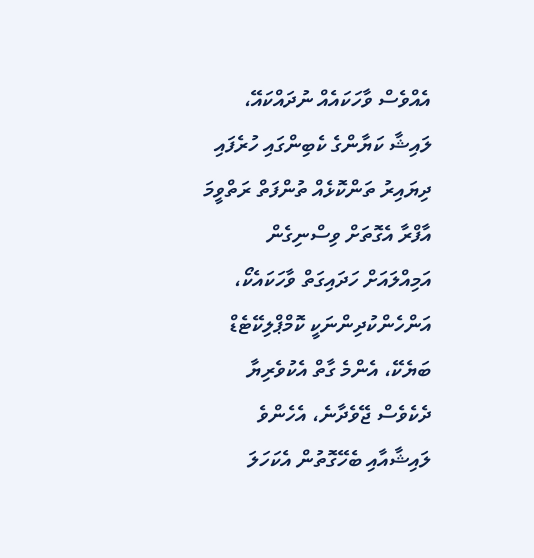އެއްވެސް ވާހަކައެއް ނުދައްކައޭ، ލައިޝާ ކަޔާންގެ ކެބިންގައި ހުރެފައި ދިޔައިރު ތަންކޮޅެއް ތުންފަތް ރަތްވީމަ އާފްރާ އެގޮތަށް ވިސްނިގެން އަމިއްލައަށް ހަދައިގަތް ވާހަކައެކޯ، އަންހެންކުދިންނަކީ ކޮމްޕްލިކޭޓެޑް ބަޔެކޭ، އެންމެ ގާތް އެކުވެރިޔާ ދެކެވެސް ޖޭވެދާނެ، އެހެންވެ ލައިޝާއާއި ބެހޭގޮތުން އެކަހަލަ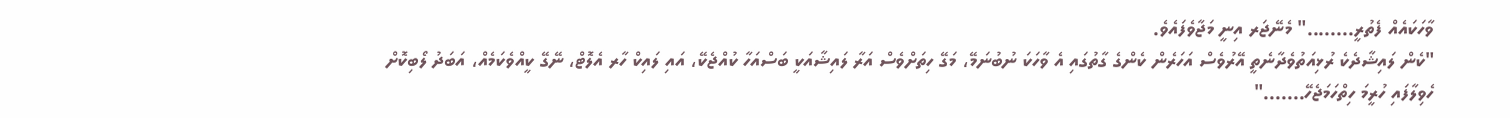ވާހަކައެއް ފެތުރީ........" މެނޭޖަރ އިނީ މަޖާވެފައެވެ.
"ކެން ލައިޝާދެކެ ރުޅިއަތުވެދާނެތީ އޭރުވެސް އަހަރެން ކެންގެ ގާތުގައި އެ ވާހަކަ ނުބުނަމޭ، މަގޭ ހިތަށްވެސް އަރާ ލައިޝާއަކީ ބަސްއަހާ ކުއްޖެކޭ، އައި ލައިކް ހާރ އެލޮޓް، ނޭގޭ ކީއްވެކަމެއް، އަބަދު ލޯބިކޮށް ހެވިލާފައި ހުރީމަ ހިތްހަމަޖެހޭ......."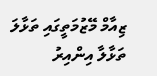ޒިއާމް މޭޒުމަތީގައި ތަޅާލަ ތަޅާލާ އިންއިރު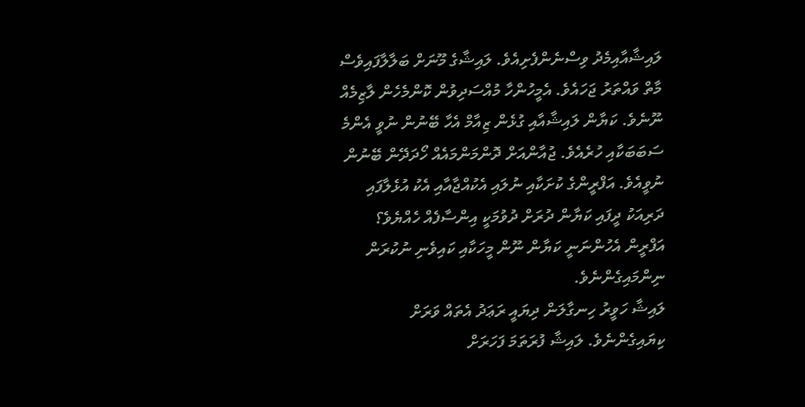ލައިޝާއާއިމެދު ވިސްނެންފެށިއެވެ. ލައިޝާގެ މޫނަށް ބަލާލާފައިވެސް މާތް ވައްތަރު ޖަހައެވެ. އެމީހުންހާ މުއްސަދިވުން ކޮންމެހެން ލާޒިމެއް ނޫނެވެ. ކަޔާން ލައިޝާއާއި ގުޅެން ޒިއާމް އެހާ ބޭނުން ނުވީ އެންމެ ސަބަބަކާއި ހުރެއެވެ. ޖުއާންއަށް ދޮންމަންމައެއް ހޯދަދޭން ބޭނުން ނުވީއެވެ. އަފްރީންގެ ކުށަކާއި ނުލައި އެކުއްޖާއާއި އެކު އުޅެލާފައި ދަރިއަކު ދީފައި ކަޔާން ދުރަށް ދުވުމަކީ އިންސާފެއް ހެއްޔެވެ؟ އަފްރީން އެހުންނަނީ ކަޔާން ނޫން މީހަކާއި ކައިވެނި ނުކުރަން ނިންމައިގެންނެވެ.
ލައިޝާ ހަވީރު ހިނގާލަން ދިޔައީ ރަޢަދު އެތައް ވަރަށް ކިޔައިގެންނެވެ. ލައިޝާ ފުރަތަމަ ފަހަރަށް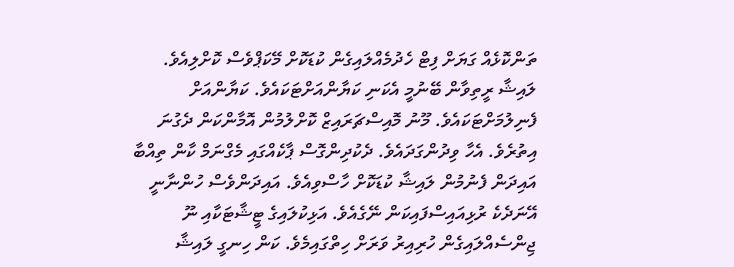ތަންކޮޅެއް ގަޔަށް ފިޓް ހެދުމެއްލައިގެން ކުޑަކޮށް މޭކަޕްވެސް ކޮށްލިއެވެ. ލައިޝާ ރީތިވާން ބޭނުމީ އެކަނި ކަޔާންއަށްޓަކައެވެ. ކަޔާންއަށް ފެނިލުމަށްޓަކައެވެ. މޫނު މޮއިސްޗަރައިޒް ކޮށްލުމުން އޮމާންކަން ދެގުނަ އިތުރެވެ. އެހާ ވިދުންގަދައެވެ. ދެކުދިންގޮސް ޕާކެއްގައި މެގްނަމް ކާން ތިއްބާ އައިދަން ފެނުމުން ލައިޝާ ކުޑަކޮށް ހާސްވިއެވެ. އައިދަންވެސް ހުންނާނީ އޭނަދެކެ ރުޅިއައިސްފައިކަން ނޭގެއެވެ. އަޅިކުލައިގެ ޓީޝާޓަކާއި ނޫ ޖިންސެއްލައިގެން ހުރިއިރު ވަރަށް ހިތްގައިމެވެ. ކަން ހިނގީ ލައިޝާ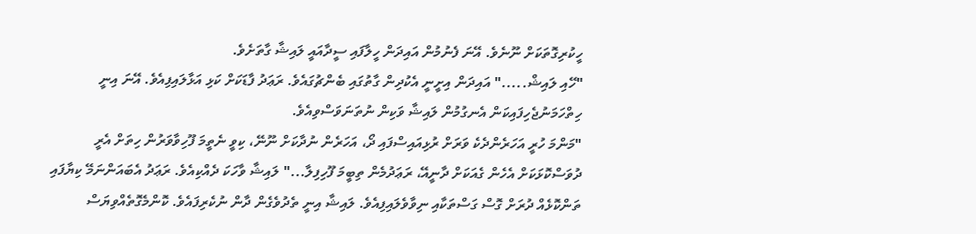ހީކުރިގޮތަކަށް ނޫނެވެ. އޭނަ ފެނުމުން އައިދަން ހީލާފައި ސީދާއައީ ލައިޝާ ގާތަށެވެ.
"ހޭއި ލައިޝް....." އައިދަން އިށީނީ އެކުދިން ގާތުގައި ބެންޗުގައެވެ. ރަޢަދު ފާޑަކަށް ކަޅި އަޅާލައިފިއެވެ. އޭނަ އިނީ ހިތްހަމަނުޖެހިފައިކަން އެނގުމުން ލައިޝާ ވަކިން ނުތަނަވަސްވިއެވެ.
"މަންމަ ހުރީ އަހަރެންދެކެ ވަރަށް ރުޅިއައިސްފައި ދޯ، އަހަރެން ނުދާކަށް ނޫނޭ، ކިވީ ނެތީމަ ފޫހިވާވަރުން ހިތަށް އެރީ ދުވަސްކޮޅަކަށް އެހެން ގެއަކަށް ދާނީއޭ، ރަޢަދުމެން ތިބީމަ ފޫހިފިލާ..." ލައިޝާ ވާހަކަ ދެއްކިއެވެ. ރަޢަދު އެބައަންނަމޭ ކިޔާފައި ތަންކޮޅެއް ދުރަށް ގޮސް ގަސްތަކާއި ނިވާވެލައިފިއެވެ. ލައިޝާ އިނީ ތެދުވެގެން ދާން ނުކެރިފައެވެ. ކޮންމެގޮތެއްވިޔަސް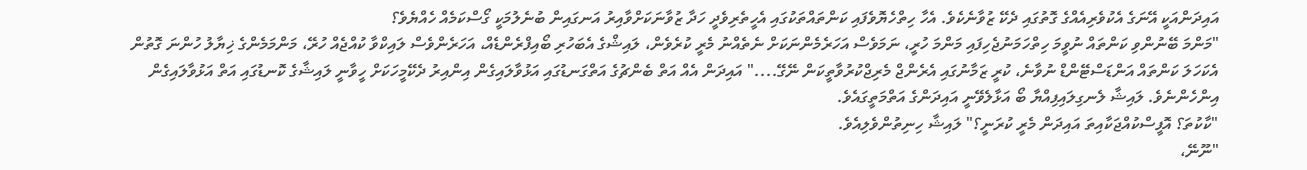އައިދަންއަކީ އޭނަގެ އެކުވެރިއެއްގެ ގޮތުގައި ދެކޭ ޒުވާނެކެވެ. އެހާ ހިތްހެޔޮވެފައި ކަންތައްތަކުގައި އެހީތެރިވެދީ ހަދާ ޒުވާނަކަށްވާއިރު އަނގައިން ބުނެލުމަކީ ގޯސްކަމެއް ހެއްޔެވެ؟
"މަންމަ ބޭނުންވި ކަންތައް ނުވީމަ ހިތްހަމަނުޖެހިފައި މަންމަ ހުރީ، ނަމަވެސް އަހަރެމެންނަކަށް ނެތެއްނު މެރީ ކުރެވެން، ލައިޝްގެ އެބަހުރި ބޯއިފްރެންޑެއް، އަހަރެންވެސް ލައިކްވާ ކުއްޖެއް ހުރޭ، މަންމަމެންގެ ޚިޔާލު ހުންނަ ގޮތުން އެކަހަލަ ކަންތައް އަންޑަސްޓޭންޑް ނުވާނެ، ކުރީ ޒަމާނުގައި އެރެންޖް މެރިޖްކުރުވާތީކަން ނޭގޭ...." އައިދަން އެއް އަތް ބެންޗުގެ އަތްގަނޑުގައި އަޅުވާލައިގެން އިންއިރު ދެކޭމީހަކަށް ހީވާނީ ލައިޝާގެ ކޮނޑުގައި އަތް އަޅުވާލައިގެން އިންހެންނެވެ. ލައިޝާ ލެނގިލައިފިއްޔާ ބޯ އަޅާލެވޭނީ އައިދަންގެ އަތްމަތީގައެވެ.
"ކާކުތަ؟ އޮފީސްކުއްޖަކާއިތަ އައިދަން މެރީ ކުރަނީ؟" ލައިޝާ ހިނިތުންވެލިއެވެ.
"ނޫނޭ،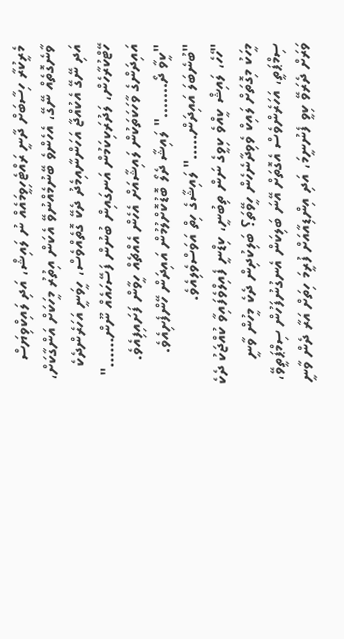މެރީކުރާ ހިސާބަށް ދާނީ ރައްޓެހިވީމައެއް ނު ލައިޝް، އަދި ލައިކްވިޔަސް ވާނެގޮތެއް ނޭގޭ، އެހެންވެ ބޭނުމެއްނުވޭ އެކަން އިތުރު މީހަކަށް އަންގާކަށް، އަދި ނޭގޭ އެކުއްޖާ އަހަންނާއިމެދު ދެކޭ ގޮތެއްވެސް، ހީވަނީ އަހަރެންދެކެ ހޭޓްކުރާހެން، ލަދުރަކިކަމުން އަނގައިން ބުނުން ފަސޭހައެއް ނޫން......" އައިދަންގެ ވާހަކަތަކުން ލައިޝާއަށް އެހެން އެއްޗެއް ހީވާން ފަށައިފިއެވެ.
"ކީވާ ދޯ......." ލައިޝާ ދެލޯ ބޮޑުކޮށްލުމުން އައިދަން ހޭންފެށިއެވެ.
"ބުނެބަލަ އައިދަން....." ލައިޝާގެ ހިތް އަވަސްވެލިއެވެ.
"ހެހެ، ލައިޝް ކީއްވެ ކިވީގެ ނަން ތިބުނީ، ކިޑްނީ ފެއިލްވެފައިވާ ކުއްޖަކު ދެކެ މީހަކު މިގޮތަށް ލައިކް ވެވިދާނެހެން ހީވޭތަ؟ ބަލިކުދިން ދެކެ މީހުން ވާނީ ސިމްޕަތީ، އަހަރެންވެސް އެގޮތަށް އޭނަ ބަލިކަން އެނގުނުފަހުން ސިމްޕަތީވޭ، ވަރަށް ދެރަވޭ ކިވީ ފެނުނީމަ، އަދި އިންޑިއާއަށް ފުރީމަ ހިތަށް އަރާ ދެން ވާނީ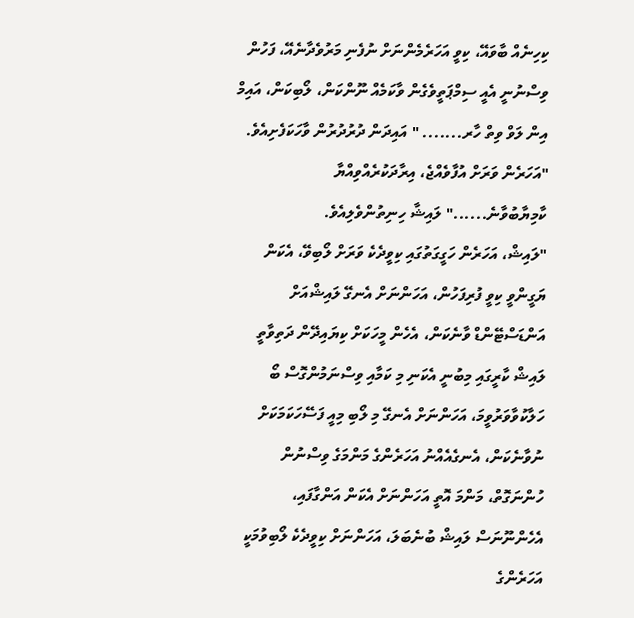ކިހިނެއް ބާވައޭ، ކިވީ އަހަރެމެންނަށް ނުފެނި މަރުވެދާނެއޭ، ފަހުން ވިސްނުނީ އެއީ ސިމްޕަތީވެގެން ވާކަމެއް ނޫންކަން، ލޯބިކަން، އައިމް އިން ލަވް ވިތް ހާރ....... " އައިދަން ދުރުދުރުން ވާހަކަފެށިއެވެ.
"އަހަރެން ވަރަށް އުފާވެއްޖެ، އިރާދަކުރެއްވިއްޔާ ކާމިޔާބުވާނެ......" ލައިޝާ ހިނިތުންވެލިއެވެ.
"ލައިޝް، އަހަރެން ހަގީގަތުގައި ކިވީދެކެ ވަރަށް ލޯބިވޭ، އެކަން ޔަގީންވީ ކިވީ ފުރިފަހުން، އަހަންނަށް އެނގޭ ލައިޝްއަށް އަންޑަސްޓޭންޑް ވާނެކަން، އެހެން މީހަކަށް ކިޔައިދޭން ދަތިވާތީ ލައިޝް ކާރީގައި މިބުނީ އެކަނި މި ކަމާއި ވިސްނަމުންގޮސް ބޯ ހަލާކުވާވަރުވީމަ، އަހަންނަށް އެނގޭ މި ލޯބި މިއީ ފަސޭހަކަމަކަށް ނުވާނެކަން، އެނގެއެއްނު އަހަރެންގެ މަންމަގެ ވިސްނުން ހުންނަގޮތް، މަންމަ އޮތީ އަހަންނަށް އެކަން އަންގާފައި، އެހެންނޫނަސް ލައިޝް ބުނެބަލަ، އަހަންނަށް ކިވީދެކެ ލޯބިވުމަކީ އަހަރެންގެ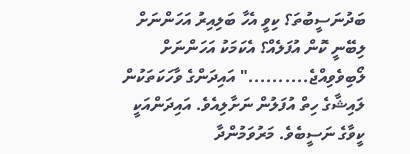ބަދުނަސީބުތަ؟ ކިވީ އެހާ ބަލިއިރު އަހަންނަށް ލިބޭނީ ކޮން އުފަލެއް؟ އެކަމަކު އަހަންނަށް ލޯބިވެވިއްޖެ.........." އައިދަންގެ ވާހަކަތަކުން ލައިޝާގެ ހިތް އުފަލުން ނަށާލިއެވެ. އައިދަންއަކީ ކީވާގެ ނަސީބެވެ. މަރުވަމުންދާ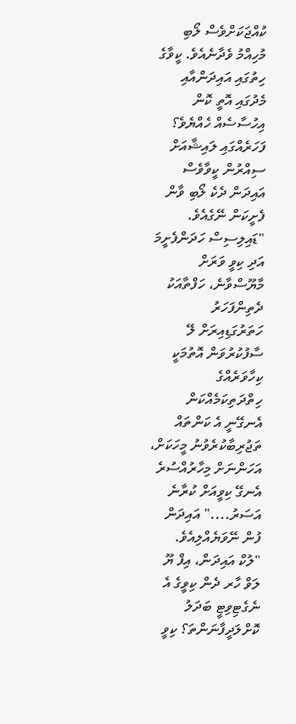ކުއްޖަކަށްވެސް ލޯބި މުހިއްމު ވެދާނެއެވެ. ކީވާގެ ހިތުގައި އައިދަންއާއި މެދުގައި އޮތީ ކޮން އިހުސާސެއް ހެއްޔެވެ؟ ފަހަރެއްގައި ލައިޝާއަށް ސިއްރުން ކީވާވެސް އައިދަން ދެކެ ލޯބި ވާން ފެށީކަން ނޭގެއެވެ.
"ޑައިލިސިސް ހަދަންފެށީމަ އަދި ކިވީ ވަރަށް މާޔޫސްވާނެ، ހަފްތާއަކު ދެތިންފަހަރު ހަތަރުގަޑިއިރަށް ލޭ ސާފުކުރުވަން އޮތުމަކީ ކިހާވަރެއްގެ ހިތްދަތިކަމެއްކަން އެނގޭނީ އެ ކަންތައް ތަޖުރިބާކުރެވުނު މީހަކަށް، އަހަންނަށް މިހާރުއްސުރެ އެނގޭ ކިވީއަށް ކުރާނެ އަސަރު...." އައިދަން ފުން ނޭވަޔެއްލިއެވެ.
"ލުކް އައިދަން، އިފް ޔޫ ލަވް ހާރ ދެން ކިވީގެ އެ ނެގެޓިވިޓީ ބަދަލު ކޮށްލަދީފާނަންތަ؟ ކިވީ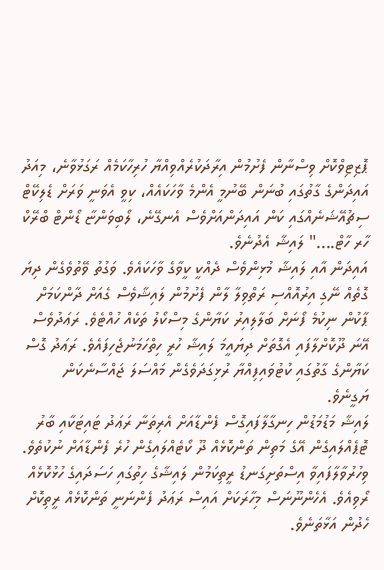ޕޮޒިޓިވްކޮށް ވިސްނާން ފެށުމުން އިރާދަކުރެއްވިއްޔާ ހުރިހާކަމެއް ރަގަޅުވާނެ، މިއަދު އައިދަންގެ ގާތުގައި ބުނަން ބޭނުމީ އެންމެ ވާހަކައެއް، ކިވީ އެވަނީ ވަރަށް ޑެލިކޭޓް ސިޗުއޭޝަނެއްގައި ކަން އައިދަންއަށްވެސް އެނގޭނެ، ލޯބިވަންޏާ ޑޯންޓް ބްރޭކް ހާރ ހާޓް...." ލައިޝާ އެދުނެވެ.
އައިދަން އާއި ލައިޝާ މުޅިންވެސް ދެއްކީ ކީވާގެ ވާހަކައެވެ. ވަގުތު ވޭތުވެގެން ދިޔަ ގޮތެއް ނޭގި އިރުއޮއްސި ރަތްވިލާ ލާން ފެށުމުން ލައިޝާވެސް ގެއަށް ދާންކަމަށް ޕާކުން ނިކުމެ ފޯނަށް ބަލާލިއިރު ކަޔާންގެ މިސްކޯލު ތަކެއް ހުއްޓެވެ. ރަޢަދުވެސް އޭނަ ދޫކޮށްލާފައި އެގޮތަށް ދިޔައީމަ ލައިޝާ ހުރީ ހިތްހަމަނުޖެހިފައެވެ. ރަޢަދު ގޮސް ކަޔާންގެ ގާތުގައި ކުޓުވައިފިއްޔާ ރުޅިގަދަވެގެން މައްސަލަ ޖައްސާނެކަން ޔަގީނެވެ.
ލައިޝާ މަޑުމަޑުން ހިނގާލާފައިގޮސް ފެންޑާއަށް އެރިތަނާ ރަޢަދު ޓައިޓަކާއި ބާރު ޓޮޕެއްލައިގެން އޭގެ މަތިން ތަންކޮޅެއް ދޫ ކޯޓެއްލައިގެން ހުރެ ފެންޑާއަށް ނުކުތެވެ. ވިހުރުވާލާފައިވާ އިސްތަށިގަނޑު ރީތިކަމުން ލައިޝާގެ ހިތުގައި ހަސަދައިގެ ހުޅުކޮޅެއް ރޯވިއެވެ. އެހެންނޫނަސް މިހާރަކަށް އައިސް ރަޢަދު ފެންނަނީ ތަންކޮޅެއް ރީތިކޮށް ހެދުން އަޅާތަނެވެ.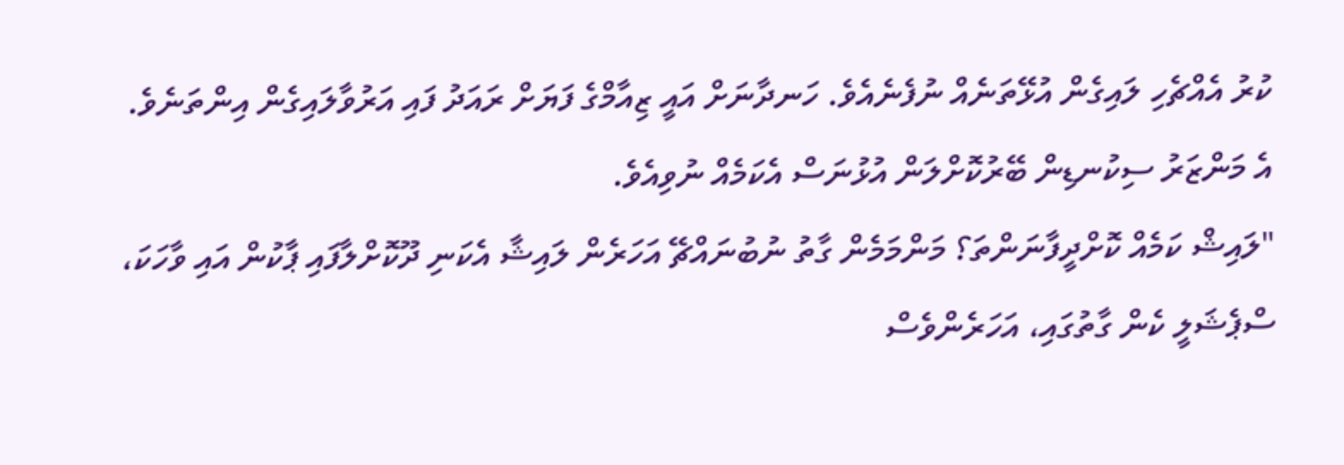ކުރު އެއްޗެހި ލައިގެން އުޅޭތަނެއް ނުފެނެއެވެ. ހަނދާނަށް އައީ ޒިއާމްގެ ފަޔަށް ރައަދު ފައި އަރުވާލައިގެން އިންތަނެވެ. އެ މަންޒަރު ސިކުނޑިން ބޭރުކޮށްލަން އުޅުނަސް އެކަމެއް ނުވިއެވެ.
"ލައިޝް ކަމެއް ކޮށްދީފާނަންތަ؟ މަންމަމެން ގާތު ނުބުނައްޗޭ އަހަރެން ލައިޝާ އެކަނި ދޫކޮށްލާފައި ޕާކުން އައި ވާހަކަ، ސްޕެޝަލީ ކެން ގާތުގައި، އަހަރެންވެސް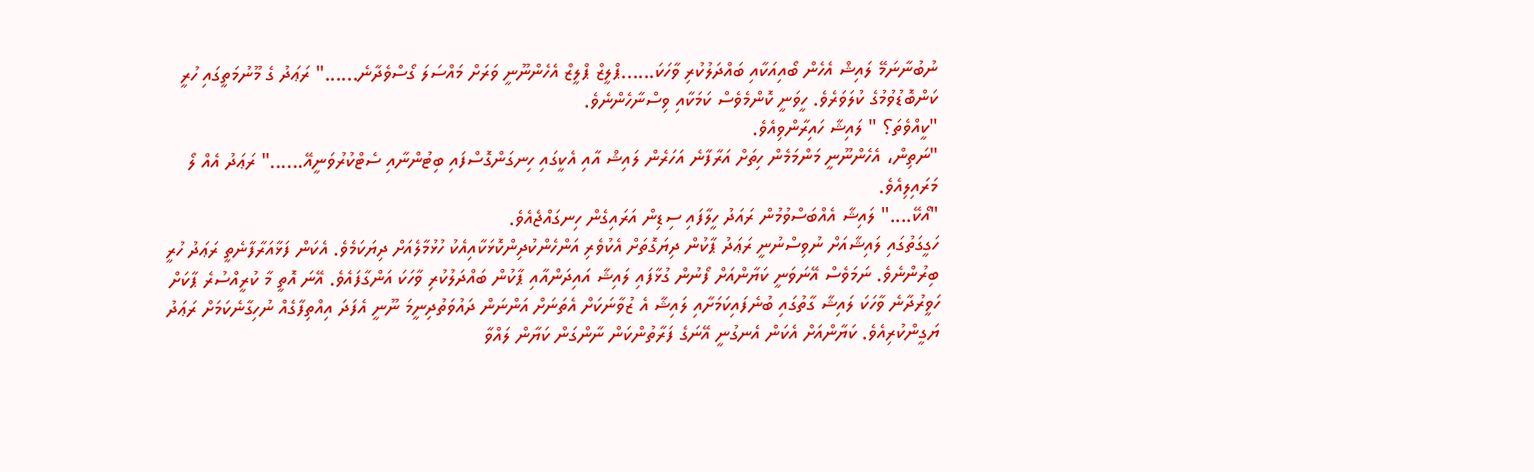ނުބުނާނަމޭ ލައިޝް އެހެން ބޯއިއަކާއި ބައްދަލުކުރި ވާހަކަ......ޕްލީޒް ޕްލީޒް އެހެންނޫނީ ވަރަށް މައްސަލަ ގޯސްވެދާނެ......" ރަޢަދު ގެ މޫނުމަތީގައި ހުރީ ކަންބޮޑުވުމުގެ ކުލަވަރެވެ. ހީވަނީ ކޮންމެވެސް ކަމަކާއި ވިސްނާހެންނެވެ.
"ކީއްވެތަ؟ " ލައިޝާ ހައިރާންވިއެވެ.
"ނަތިން، އެހެންނޫނީ މަންމަމެން ހިތަށް އަރާފާނެ އަހަރެން ލައިޝް އާއި އެކީގައި ހިނގަންގޮސްފައި ބިޓުންނާއި ސެޓްކުރުވަނީއޭ......" ރަޢަދު އެއް ލޯ މަރައިލިއެވެ.
"އޯކޭ...." ލައިޝާ އެއްބަސްވުމުން ރައަދު ހީލާފައި ސިޑިން އަރައިގެން ހިނގައްޖެއެވެ.
ހަގީގަތުގައި ލައިޝާއަށް ނުވިސްނުނީ ރަޢަދު ޕާކުން ދިޔަގޮތަށް އެކުވެރި އަންހެންކުދިންކޮޅަކާއިއެކު ހުޅުމާލެއަށް ދިޔަކަމެވެ. އެކަން ފަޅާއަރާފާނެތީ ރަޢަދު ހުރީ ބިރުންނެވެ. ނަމަވެސް އޭނަވަނީ ކަޔާންއަށް ފޯނުން ގުޅާފައި ލައިޝާ އައިދަންއާއި ޕާކުން ބައްދަލުކުރި ވާހަކަ އަންގާފައެވެ. އޭނަ އޮތީ މާ ކުރީއްސުރެ ޕާކަށް ހަވީރުދާނެ ވާހަކަ ލައިޝާ ގާތުގައި ބުނެފައިކަމަށާއި ލައިޝާ އެ ޒުވާނަކަށް އެތަނަށް އަންނަން ދައުވަތުދިނީމަ ނޫނީ އެފަދަ އިއްތިފާގެއް ނުހިގާނެކަމަށް ރަޢަދު ޔަގީންކުރިއެވެ. ކަޔާންއަށް އެކަން އެނގުނީ އޭނަގެ ފަރާތުންކަން ނާންގަން ކަޔާން ލައްވާ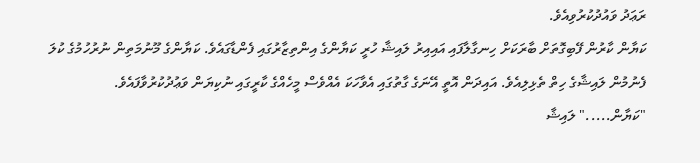ރަޢަދު ވައުދުކުރުވިއެވެ.
ކަޔާން ކާރުން ފޭބިގޮތަށް ބާރަކަށް ހިނގާލާފައި އައިއިރު ލައިޝާ ހުރީ ކަޔާންގެ އިންތިޒާރުގައި ފެންޑާގައެވެ. ކަޔާންގެ މޫނުމަތިން ނުރުހުމުގެ ކުލަ ފެނުމުން ލައިޝާގެ ހިތް ތެޅިލިއެވެ. އައިދަން އޮތީ އޭނަގެ ގާތުގައި އެވާހަކަ އެއްވެސް މީހެއްގެ ކާރީގައި ނުކިޔަން ވަޢުދުކުރުވާފައެވެ.
"ކަޔާން....." ލައިޝާ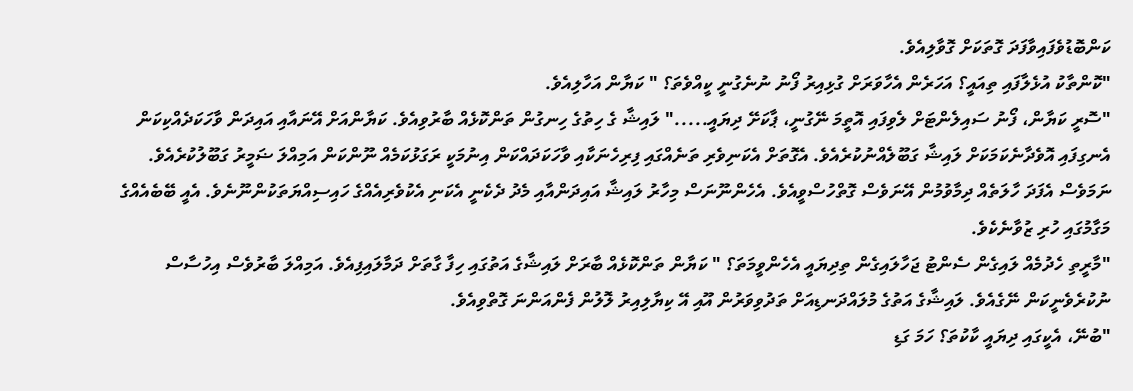ކަންބޮޑުވެފައިވާފަދަ ގޮތަކަށް ގޮވާލިއެވެ.
"ކޮންތާކު އުޅެލާފައި ތިއައީ؟ އަހަރެން އެހާވަރަށް ގުޅިއިރު ފޯނު ނުނެގުނީ ކީއްވެތަ؟ " ކަޔާން އަހާލިއެވެ.
"ސޮރީ ކަޔާން، ފޯނު ސައިލެންޓަށް ލެވިފައި އޮތީމަ ނޭގުނީ، ޕާކަށޭ ދިޔައީ....." ލައިޝާ ގެ ހިތުގެ ހިނގުން ތަންކޮޅެއް ބާރުވިއެވެ. ކަޔާންއަށް އޭނައާއި އައިދަން ވާހަކަދެއްކިކަން އެނގިފައި އޮވެދާނެކަމަކަށް ލައިޝާ ގަބޫލެއްނުކުރެއެވެ. އެގޮތަށް އެކަނިވެރި ތަނެއްގައި ފިރިހެނަކާއި ވާހަކަދައްކަން އިނުމަކީ ރަގަޅުކަމެއް ނޫންކަން އަމިއްލަ ޟަމީރު ގަބޫލުކުރެއެވެ. ނަމަވެސް އެފަދަ ހާލަތެއް ދިމާވުމުން އޭނަވެސް ގޮތްހުސްވީއެވެ. އެހެންނޫނަސް މިހާރު ލައިޝާ އައިދަންއާއި މެދު ދެކެނީ އެކަނި އެކުވެރިއެއްގެ ހައިސިއްޔަތަކުންނޫނެވެ. އެއީ ބޭބެއެއްގެ މަގާމުގައި ހުރި ޒުވާނެކެވެ.
"މާރީތި ހެދުމެއް ލައިގެން ސެންޓު ޖަހާލައިގެން ތިދިޔައީ އެހެންވީމަތަ؟ " ކަޔާން ތަންކޮޅެއް ބާރަށް ލައިޝާގެ އަތުގައި ހިފާ ގާތަށް ދަމާލައިފިއެވެ. އަމިއްލަ ބާރުވެސް އިހުސާސް ނުކުރެވެނީކަން ނޭގެއެވެ. ލައިޝާގެ އަތުގެ މުލައްދަނޑިއަށް ތަދުވިވަރުން އޫއި އޭ ކިޔާލިއިރު ލޮލުން ފެންއަންނަ ގޮތްވިއެވެ.
"ބުނޭ، އެކީގައި ދިޔައީ ކާކުތަ؟ ހަމަ ގަޑި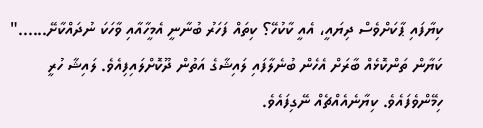ކިޔާފައި ޕާކަށްވެސް ދިޔައީ، އެއީ ކާކުހޭ؟ ކިތައް ފަހަރު ބުނާނީ އެމީހާއާއި ވާހަކަ ނުދައްކާށޭ......" ކަޔާން ތަންކޮޅެއް ބާރަށް އެހެން ބުނެލާފައި ލައިޝާގެ އަތުން ދޫކޮށްލައިފިއެވެ. ލައިޝާ ހުރީ ހިމޭންވެފައެވެ. ކިޔާނެއެއްޗެއް ނޭގިފައެވެ.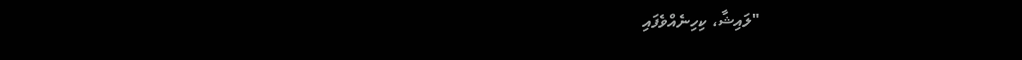"ލައިޝާ، ކިހިނެއްވެފައި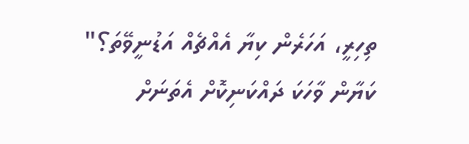ތިހިރީ، އަހަރެން ކިޔާ އެއްޗެއް އަޑުނީވޭތަ؟" ކަޔާން ވާހަކަ ދައްކަނިކޮށް އެތަނަށް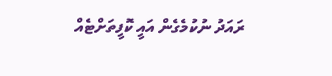ރައަދު ނުކުމެގެން އައީ ކޮފީތަށްޓެއް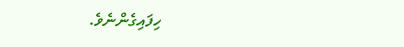ހިފައިގެންނެވެ.